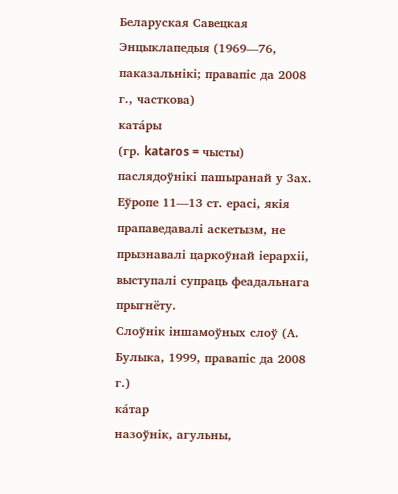Беларуская Савецкая Энцыклапедыя (1969—76, паказальнікі; правапіс да 2008 г., часткова)
ката́ры
(гр. kataros = чысты)
паслядоўнікі пашыранай у Зах. Еўропе 11—13 ст. ерасі, якія прапаведавалі аскетызм, не прызнавалі царкоўнай іерархіі, выступалі супраць феадальнага прыгнёту.
Слоўнік іншамоўных слоў (А. Булыка, 1999, правапіс да 2008 г.)
ка́тар
назоўнік, агульны,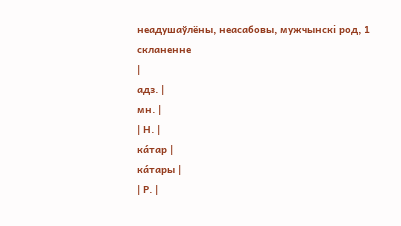неадушаўлёны, неасабовы, мужчынскі род, 1 скланенне
|
адз. |
мн. |
| Н. |
ка́тар |
ка́тары |
| Р. |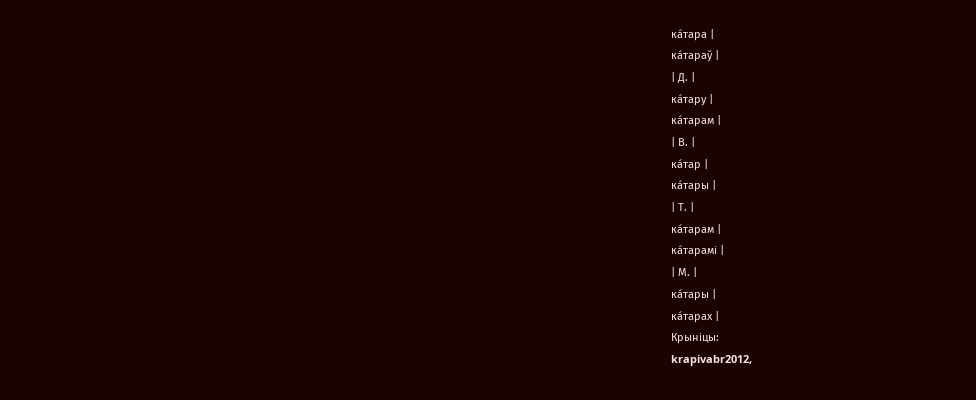ка́тара |
ка́тараў |
| Д. |
ка́тару |
ка́тарам |
| В. |
ка́тар |
ка́тары |
| Т. |
ка́тарам |
ка́тарамі |
| М. |
ка́тары |
ка́тарах |
Крыніцы:
krapivabr2012,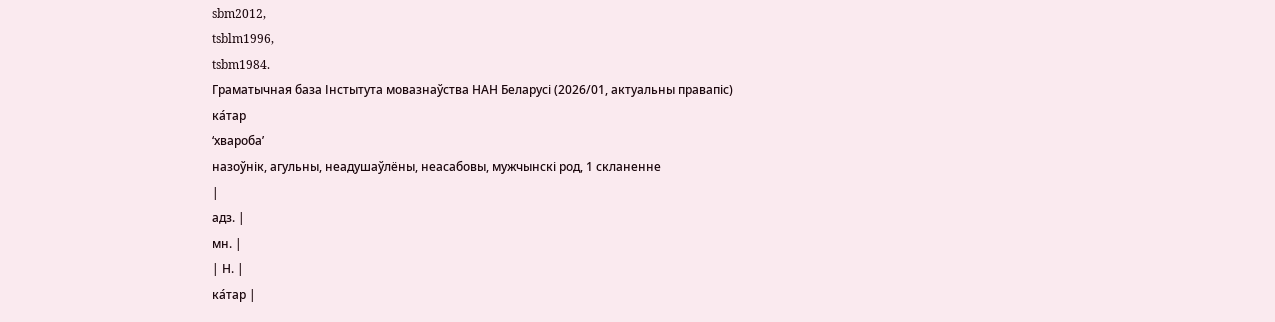sbm2012,
tsblm1996,
tsbm1984.
Граматычная база Інстытута мовазнаўства НАН Беларусі (2026/01, актуальны правапіс)
ка́тар
‘хвароба’
назоўнік, агульны, неадушаўлёны, неасабовы, мужчынскі род, 1 скланенне
|
адз. |
мн. |
| Н. |
ка́тар |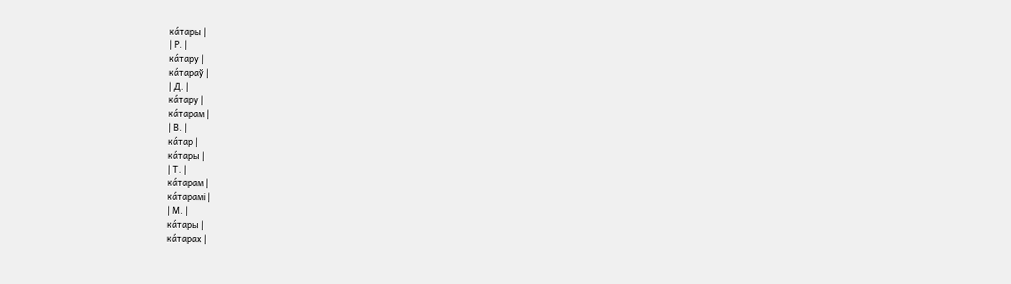ка́тары |
| Р. |
ка́тару |
ка́тараў |
| Д. |
ка́тару |
ка́тарам |
| В. |
ка́тар |
ка́тары |
| Т. |
ка́тарам |
ка́тарамі |
| М. |
ка́тары |
ка́тарах |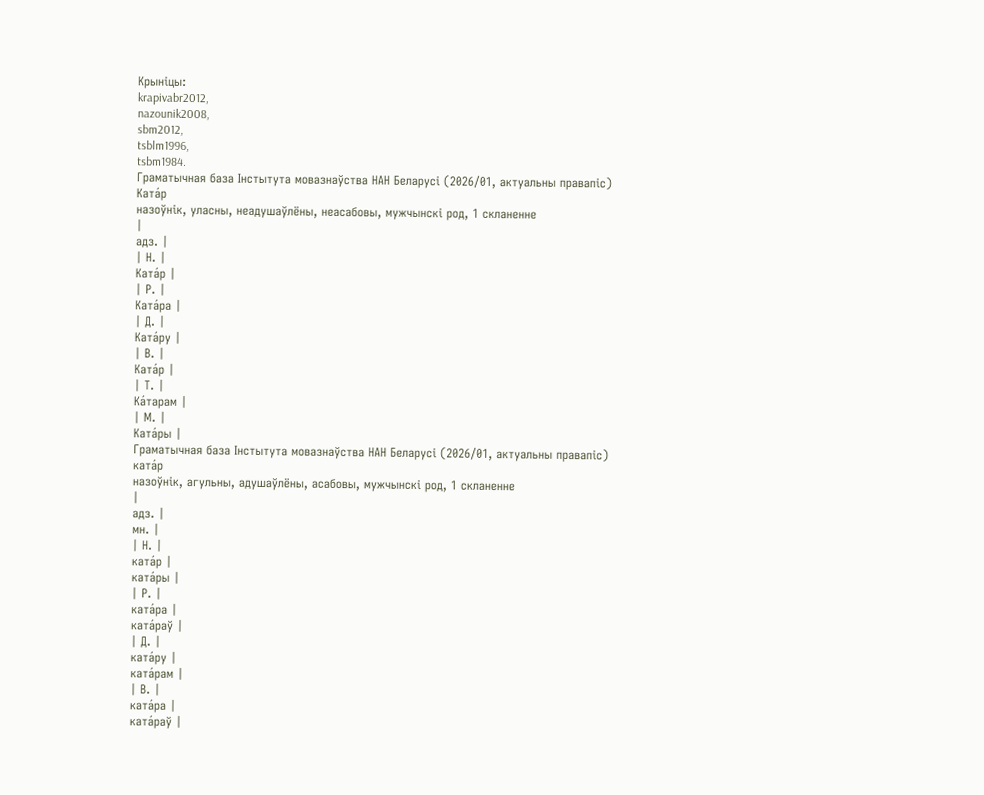Крыніцы:
krapivabr2012,
nazounik2008,
sbm2012,
tsblm1996,
tsbm1984.
Граматычная база Інстытута мовазнаўства НАН Беларусі (2026/01, актуальны правапіс)
Ката́р
назоўнік, уласны, неадушаўлёны, неасабовы, мужчынскі род, 1 скланенне
|
адз. |
| Н. |
Ката́р |
| Р. |
Ката́ра |
| Д. |
Ката́ру |
| В. |
Ката́р |
| Т. |
Ка́тарам |
| М. |
Ката́ры |
Граматычная база Інстытута мовазнаўства НАН Беларусі (2026/01, актуальны правапіс)
ката́р
назоўнік, агульны, адушаўлёны, асабовы, мужчынскі род, 1 скланенне
|
адз. |
мн. |
| Н. |
ката́р |
ката́ры |
| Р. |
ката́ра |
ката́раў |
| Д. |
ката́ру |
ката́рам |
| В. |
ката́ра |
ката́раў |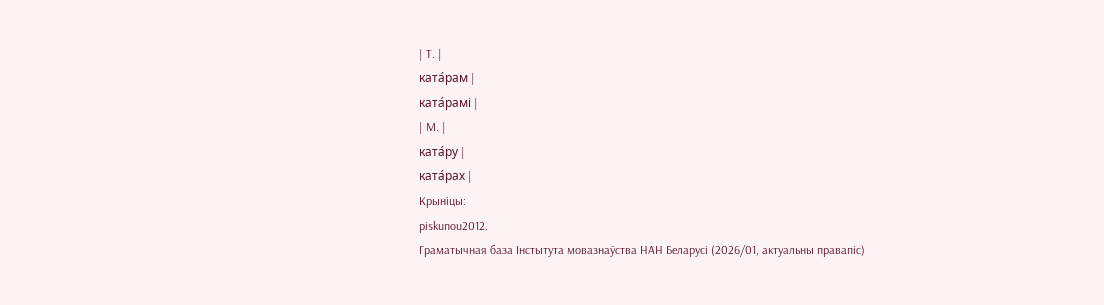| Т. |
ката́рам |
ката́рамі |
| М. |
ката́ру |
ката́рах |
Крыніцы:
piskunou2012.
Граматычная база Інстытута мовазнаўства НАН Беларусі (2026/01, актуальны правапіс)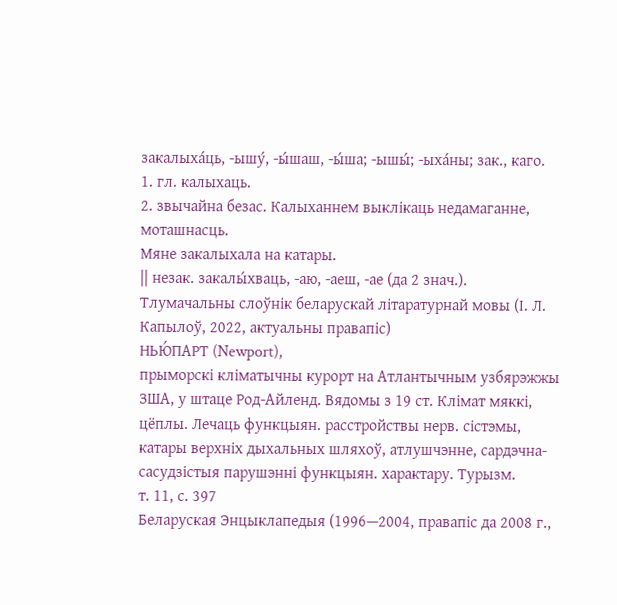закалыха́ць, -ышу́, -ы́шаш, -ы́ша; -ышы́; -ыха́ны; зак., каго.
1. гл. калыхаць.
2. звычайна безас. Калыханнем выклікаць недамаганне, моташнасць.
Мяне закалыхала на катары.
|| незак. закалы́хваць, -аю, -аеш, -ае (да 2 знач.).
Тлумачальны слоўнік беларускай літаратурнай мовы (І. Л. Капылоў, 2022, актуальны правапіс)
НЬЮ́ПАРТ (Newport),
прыморскі кліматычны курорт на Атлантычным узбярэжжы ЗША, у штаце Род-Айленд. Вядомы з 19 ст. Клімат мяккі, цёплы. Лечаць функцыян. расстройствы нерв. сістэмы, катары верхніх дыхальных шляхоў, атлушчэнне, сардэчна-сасудзістыя парушэнні функцыян. характару. Турызм.
т. 11, с. 397
Беларуская Энцыклапедыя (1996—2004, правапіс да 2008 г.,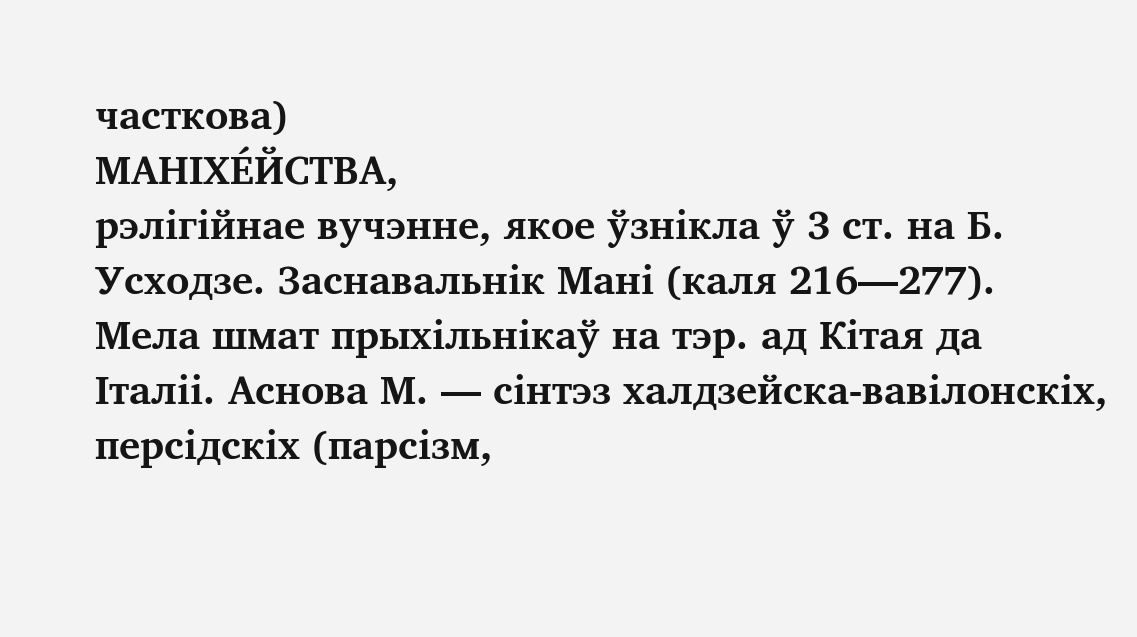часткова)
МАНІХЕ́ЙСТВА,
рэлігійнае вучэнне, якое ўзнікла ў 3 ст. на Б. Усходзе. Заснавальнік Мані (каля 216—277). Мела шмат прыхільнікаў на тэр. ад Кітая да Італіі. Аснова М. — сінтэз халдзейска-вавілонскіх, персідскіх (парсізм,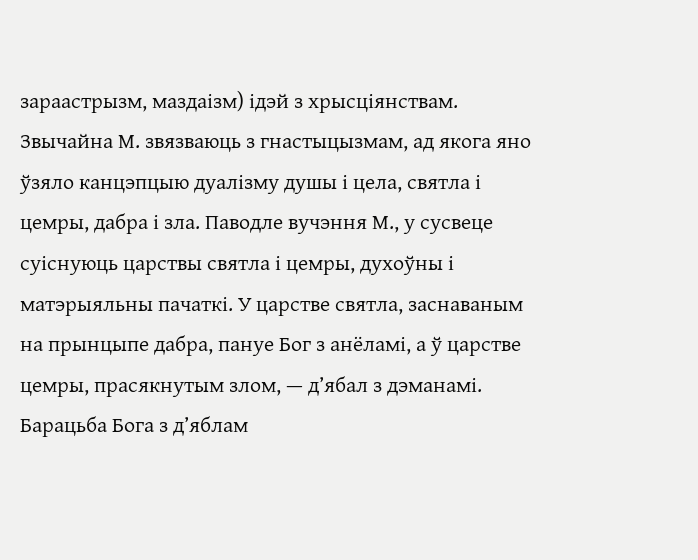зараастрызм, маздаізм) ідэй з хрысціянствам. Звычайна М. звязваюць з гнастыцызмам, ад якога яно ўзяло канцэпцыю дуалізму душы і цела, святла і цемры, дабра і зла. Паводле вучэння М., у сусвеце суіснуюць царствы святла і цемры, духоўны і матэрыяльны пачаткі. У царстве святла, заснаваным на прынцыпе дабра, пануе Бог з анёламі, а ў царстве цемры, прасякнутым злом, — д’ябал з дэманамі. Барацьба Бога з д’яблам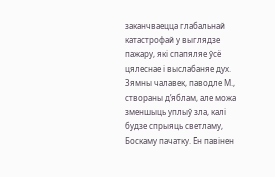заканчваецца глабальнай катастрофай у выглядзе пажару, які спапяляе ўсё цялеснае і выслабаняе дух. Зямны чалавек, паводле М., створаны д’яблам, але можа зменшыць уплыў зла, калі будзе спрыяць светламу, Боскаму пачатку. Ён павінен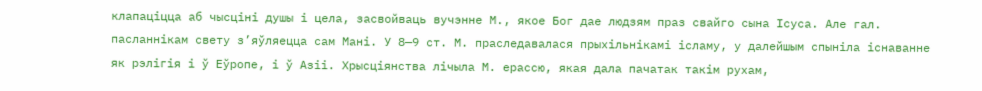клапаціцца аб чысціні душы і цела, засвойваць вучэнне М., якое Бог дае людзям праз свайго сына Ісуса. Але гал. пасланнікам свету з’яўляецца сам Мані. У 8—9 ст. М. праследавалася прыхільнікамі ісламу, у далейшым спыніла існаванне як рэлігія і ў Еўропе, і ў Азіі. Хрысціянства лічыла М. ерассю, якая дала пачатак такім рухам,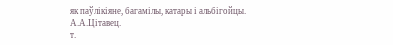як паўлікіяне, багамілы, катары і альбігойцы.
А.А.Цітавец.
т.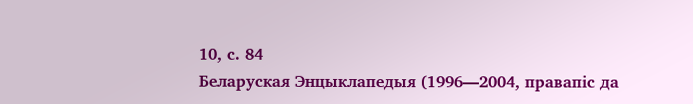10, с. 84
Беларуская Энцыклапедыя (1996—2004, правапіс да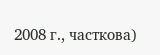2008 г., часткова)